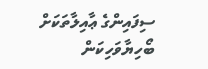ސިފައިންގެ ޢާއިލާތަކަށް ބޯހިޔާވަހިކަން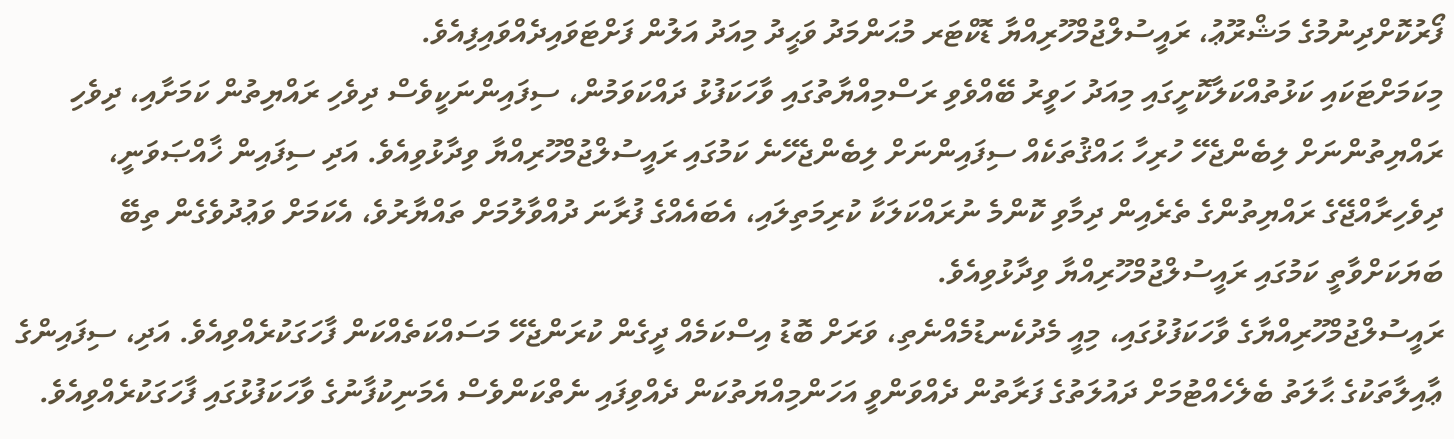ފޯރުކޮށްދިނުމުގެ މަޝްރޫޢު، ރައީސުލްޖުމްހޫރިއްޔާ ޑޮކްޓަރ މުޙަންމަދު ވަޙީދު މިއަދު އަލުން ފަށްޓަވައިދެއްވައިފިއެވެ.
މިކަމަށްޓަކައި ކަޅުތުއްކަލާކޮށީގައި މިއަދު ހަވީރު ބޭއްވެވި ރަސްމިއްޔާތުގައި ވާހަކަފުޅު ދައްކަވަމުން، ސިފައިންނަކީވެސް ދިވެހި ރައްޔިތުން ކަމަށާއި، ދިވެހި ރައްޔިތުންނަށް ލިބެންޖެހޭ ހުރިހާ ޙައްޤުތަކެއް ސިފައިންނަށް ލިބެންޖެހޭނެ ކަމުގައި ރައީސުލްޖުމްހޫރިއްޔާ ވިދާޅުވިއެވެ. އަދި ސިފައިން ޚާއްޞަވަނީ، ދިވެހިރާއްޖޭގެ ރައްޔިތުންގެ ތެރެއިން ދިމާވި ކޮންމެ ނުރައްކަލަކާ ކުރިމަތިލައި، އެބައެއްގެ ފުރާނަ ދުއްވާލުމަށް ތައްޔާރުވެ، އެކަމަށް ވަޢުދުވެގެން ތިބޭ ބަޔަކަށްވާތީ ކަމުގައި ރައީސުލްޖުމްހޫރިއްޔާ ވިދާޅުވިއެވެ.
ރައީސުލްޖުމްހޫރިއްޔާގެ ވާހަކަފުޅުގައި، މިއީ މެދުކެނޑުމެއްނެތި، ވަރަށް ބޮޑު އިސްކަމެއް ދީގެން ކުރަންޖެހޭ މަސައްކަތެއްކަން ފާހަގަކުރެއްވިއެވެ. އަދި، ސިފައިންގެ ޢާއިލާތަކުގެ ޙާލަތު ބެލެހެއްޓުމަށް ދައުލަތުގެ ފަރާތުން ދެއްވަންވީ އަހަންމިއްޔަތުކަން ދެއްވިފައި ނެތްކަންވެސް އެމަނިކުފާނުގެ ވާހަކަފުޅުގައި ފާހަގަކުރެއްވިއެވެ.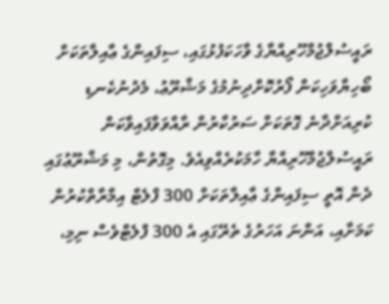ރައީސުލްޖުމްހޫރިއްޔާގެ ވާހަކަފުޅުގައި، ސިފައިންގެ ޢާއިލާތަކަށް ބޯހިޔާވަހިކަން ފޯރުކޮށްދިނުމުގެ މަޝްރޫޢު، މެދުނުކެނޑި ކުރިއަށްދާނެ ގޮތަކަށް ސަރުކާރުން ރާއްވަވާފައިވާކަން ރައީސުލްޖުމްހޫރިއްޔާ ހާމަކުރެއްވިއެވެ. މިގޮތުން، މި މަޝްރޫޢުގައި ދެން އޮތީ ސިފައިންގެ ޢާއިލާތަކަށް 300 ފްލެޓް އިމާރާތްކުރުން ކަމަށާއި، އަންނަ އަހަރުގެ ތެރޭގައި އެ 300 ފްލެޓްވެސް ނިމި،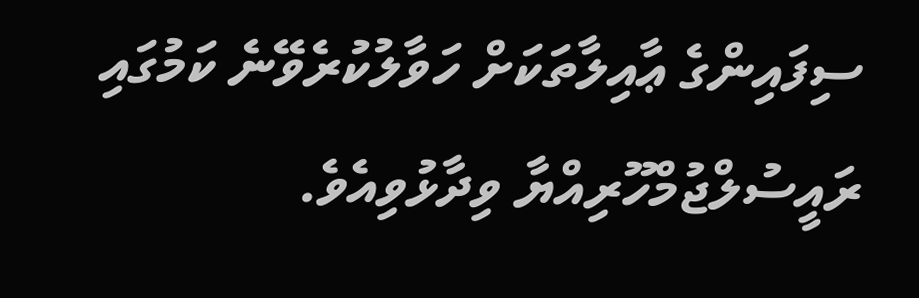ސިފައިންގެ ޢާއިލާތަކަށް ހަވާލުކުރެވޭނެ ކަމުގައި ރައީސުލްޖުމްހޫރިއްޔާ ވިދާޅުވިއެވެ.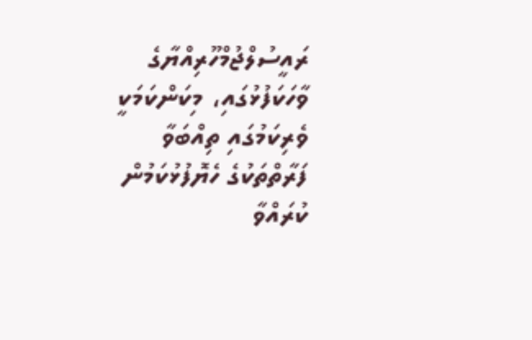ރައީސުލްޖުމްހޫރިއްޔާގެ ވާހަކަފުޅުގައި، މިކަންކަމަކީ ވެރިކަމުގައި ތިއްބަވާ ފަރާތްތަކުގެ ހެޔޮފުޅުކަމުން ކުރައްވާ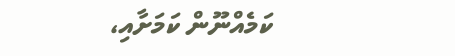ކަމެއްނޫން ކަމަށާއި،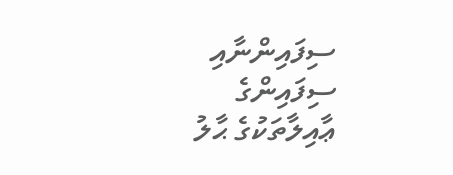ސިފައިންނާއި ސިފައިންގެ ޢާއިލާތަކުގެ ޙާލު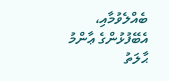ބެއްލެވުމާއި، އެބޭފުޅުންގެ ޢާންމު ޙާލަތު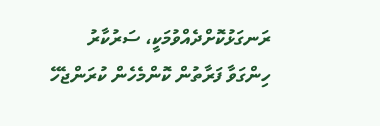ރަނގަޅުކޮށްދެއްވުމަކީ، ސަރުކާރު ހިންގަވާ ފަރާތުން ކޮންމެހެން ކުރަންޖެހޭ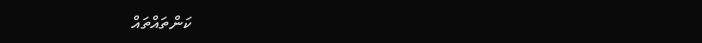ކަންތައްތައް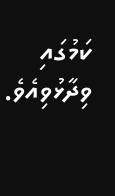ކަމުގައި ވިދާޅުވިއެވެ.